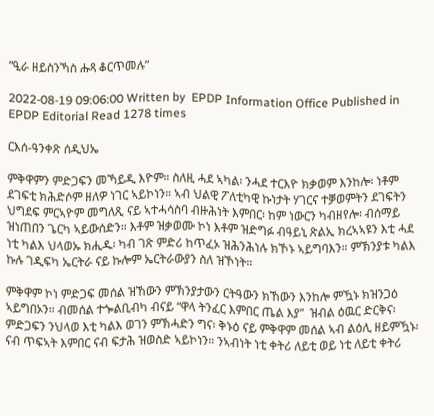“ዒራ ዘይስንኻስ ሑጻ ቆርጥመሉ”

2022-08-19 09:06:00 Written by  EPDP Information Office Published in EPDP Editorial Read 1278 times

ርእሰ-ዓንቀጽ ሰዲህኤ

ምቅዋምን ምድጋፍን መኻይዲ እዮም። ስለዚ ሓደ ኣካል፡ ንሓደ ተርእዮ ክቃወም እንከሎ፡ ነቶም ደገፍቲ ክሕድሶም ዘለዎ ነገር ኣይኮነን። ኣብ ህልዊ ፖለቲካዊ ኩነታት ሃገርና ተቓወምትን ደገፍትን ህግደፍ ምርኣዮም መግለጺ ናይ ኣተሓሳስባ ብዙሕነት እምበር፡ ከም ነውርን ካብዘየሎ፡ ብሰማይ ዝነጠበን ጌርካ ኣይውሰድን። እቶም ዝቃወሙ ኮነ እቶም ዝድግፉ ብዓይኒ ጽልኢ ክረኣኣዩን እቲ ሓደ ነቲ ካልእ ህላወኡ ክሒዱ፡ ካብ ገጽ ምድሪ ከጥፈኦ ዝሕንሕነሉ ክኾኑ ኣይግባእን። ምኽንያቱ ካልእ ኩሉ ገዲፍካ ኤርትራ ናይ ኩሎም ኤርትራውያን ስለ ዝኾነት።

ምቅዋም ኮነ ምድጋፍ መሰል ዝኸውን ምኽንያታውን ርትዓውን ክኸውን እንከሎ ምዃኑ ክዝንጋዕ ኣይግበኦን። ብመሰል ተጐልቢብካ ብናይ “ዋላ ትንፈር እምበር ጤል እያ”  ዝብል ዕዉር ድርቅና፡ ምድጋፍን ንህላወ እቲ ካልእ ወገን ምኽሓድን ግና፡ ቅኑዕ ናይ ምቅዋም መሰል ኣብ ልዕሊ ዘይምዃኑ፡ ናብ ጥፍኣት እምበር ናብ ፍታሕ ዝወስድ ኣይኮነን። ንኣብነት ነቲ ቀትሪ ለይቲ ወይ ነቲ ለይቲ ቀትሪ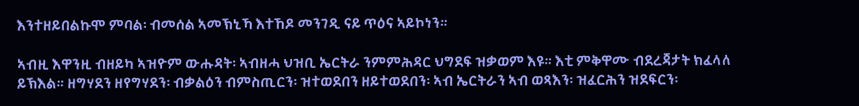እንተዘይበልኩሞ ምባል፡ ብመሰል ኣመኽኒኻ እተኸዶ መንገዲ ናይ ጥዕና ኣይኮነን።

ኣብዚ እዋንዚ ብዘይካ ኣዝዮም ውሑዳት፡ ኣብዘሓ ህዝቢ ኤርትራ ንምምሕዳር ህግደፍ ዝቃወም እዩ። እቲ ምቅዋሙ ብደረጃታት ክፈላለ ይኽእል። ዘግሃደን ዘየግሃደን፡ ብቃልዕን ብምስጢርን፡ ዝተወደበን ዘይተወደበን፡ ኣብ ኤርትራን ኣብ ወጻእን፡ ዝፈርሕን ዝደፍርን፡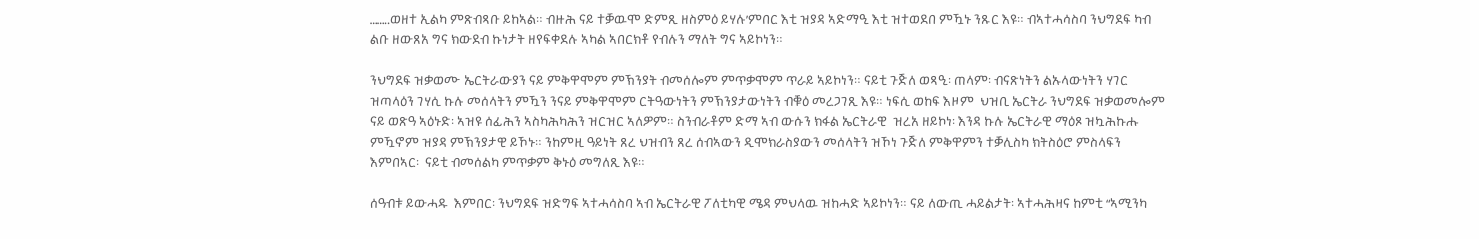……..ወዘተ ኢልካ ምጽብጻቡ ይከኣል። ብዙሕ ናይ ተቓዉሞ ድምጺ ዘስምዕ ይሃሉ’ምበር እቲ ዝያዳ ኣድማዒ እቲ ዝተወደበ ምዃኑ ንጹር እዩ። ብኣተሓሳስባ ንህግደፍ ካብ ልቡ ዘውጸአ ግና ክውደብ ኩነታት ዘየፍቀደሉ ኣካል ኣበርክቶ የብሉን ማለት ግና ኣይኮነን።

ንህግደፍ ዝቃወሙ ኤርትራውያን ናይ ምቅዋሞም ምኽንያት ብመሰሎም ምጥቃሞም ጥራይ ኣይኮነን። ናይቲ ጉጅለ ወጻዒ፡ ጠላም፡ ብናጽነትን ልኡላውነትን ሃገር ዝጣላዕን ገሃሲ ኩሉ መሰላትን ምዃን ንናይ ምቅዋሞም ርትዓውነትን ምኽንያታውነትን ብቑዕ መረጋገጺ እዩ። ነፍሲ ወከፍ እዞም  ህዝቢ ኤርትራ ንህግደፍ ዝቃወመሎም ናይ ወጽዓ ኣዕኑድ፡ ኣዝዩ ሰፊሕን ኣስካሕካሕን ዝርዝር ኣለዎም። ስንብራቶም ድማ ኣብ ውሱን ክፋል ኤርትራዊ  ዝረአ ዘይኮነ፡ እንዳ ኩሉ ኤርትራዊ ማዕጾ ዝኳሕኩሑ ምዃኖም ዝያዳ ምኽንያታዊ ይኾኑ። ንከምዚ ዓይነት ጸረ ህዝብን ጸረ ሰብኣውን ዲሞክራስያውን መሰላትን ዝኾነ ጉጅለ ምቅዋምን ተቓሊስካ ክትስዕሮ ምስላፍን እምበኣር፡  ናይቲ ብመሰልካ ምጥቃም ቅኑዕ መግለጺ እዩ።

ሰዓብቱ ይውሓዱ  እምበር፡ ንህግደፍ ዝድግፍ ኣተሓሳስባ ኣብ ኤርትራዊ ፖለቲካዊ ሜዳ ምህላዉ ዝከሓድ ኣይኮነን። ናይ ለውጢ ሓይልታት፡ ኣተሓሕዛና ከምቲ “ኣሚንካ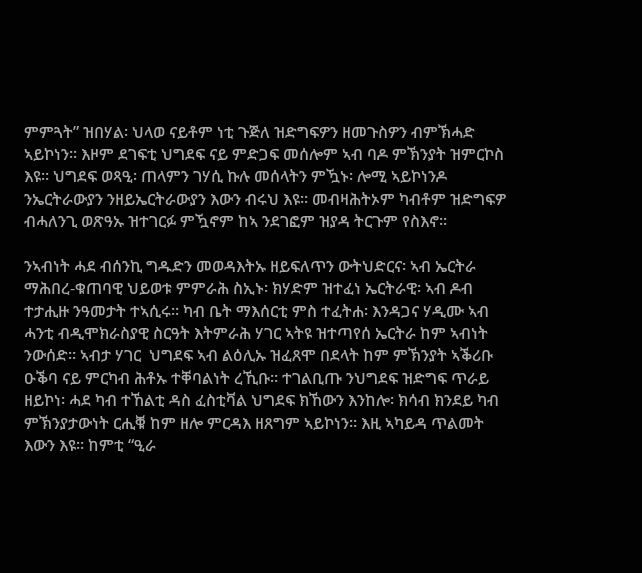ምምጓት” ዝበሃል፡ ህላወ ናይቶም ነቲ ጉጅለ ዝድግፍዎን ዘመጉስዎን ብምኽሓድ ኣይኮነን። እዞም ደገፍቲ ህግደፍ ናይ ምድጋፍ መሰሎም ኣብ ባዶ ምኽንያት ዝምርኮስ እዩ። ህግደፍ ወጻዒ፡ ጠላምን ገሃሲ ኩሉ መሰላትን ምዃኑ፡ ሎሚ ኣይኮነንዶ  ንኤርትራውያን ንዘይኤርትራውያን እውን ብሩህ እዩ። መብዛሕትኦም ካብቶም ዝድግፍዎ ብሓለንጊ ወጽዓኡ ዝተገርፉ ምዃኖም ከኣ ንደገፎም ዝያዳ ትርጉም የስእኖ።

ንኣብነት ሓደ ብሰንኪ ግዱድን መወዳእትኡ ዘይፍለጥን ውትህድርና፡ ኣብ ኤርትራ ማሕበረ-ቁጠባዊ ህይወቱ ምምራሕ ስኢኑ፡ ክሃድም ዝተፈነ ኤርትራዊ፡ ኣብ ዶብ ተታሒዙ ንዓመታት ተኣሲሩ። ካብ ቤት ማእሰርቲ ምስ ተፈትሐ፡ እንዳጋና ሃዲሙ ኣብ ሓንቲ ብዲሞክራስያዊ ስርዓት እትምራሕ ሃገር ኣትዩ ዝተጣየሰ ኤርትራ ከም ኣብነት ንውሰድ። ኣብታ ሃገር  ህግደፍ ኣብ ልዕሊኡ ዝፈጸሞ በደላት ከም ምኽንያት ኣቕሪቡ ዑቕባ ናይ ምርካብ ሕቶኡ ተቐባልነት ረኺቡ። ተገልቢጡ ንህግደፍ ዝድግፍ ጥራይ ዘይኮነ፡ ሓደ ካብ ተኸልቲ ዳስ ፈስቲቫል ህግደፍ ክኸውን እንከሎ፡ ክሳብ ክንደይ ካብ ምኽንያታውነት ርሒቑ ከም ዘሎ ምርዳእ ዘጸግም ኣይኮነን። እዚ ኣካይዳ ጥልመት እውን እዩ። ከምቲ “ዒራ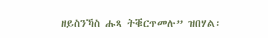ዘይስንኻስ ሑጻ ትቑርጥመሉ” ዝበሃል፡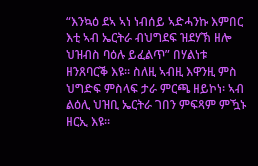“እንኳዕ ደኣ ኣነ ነብሰይ ኣድሓንኩ እምበር እቲ ኣብ ኤርትራ ብህግደፍ ዝደሃኽ ዘሎ ህዝብስ ባዕሉ ይፈልጥ” በሃልነቱ ዘንጸባርቕ እዩ። ስለዚ ኣብዚ እዋንዚ ምስ ህግድፍ ምስላፍ ታራ ምርጫ ዘይኮነ፡ ኣብ ልዕሊ ህዝቢ ኤርትራ ገበን ምፍጻም ምዃኑ ዘርኢ እዩ።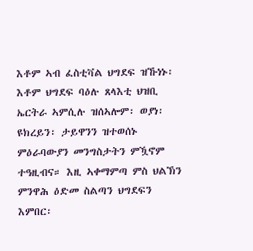እቶም ኣብ ፈስቲቫል ህግደፍ ዝኹነኑ፡ እቶም ህግደፍ ባዕሉ ጸላእቲ ህዝቢ ኤርትራ ኣምሲሉ ዝሰኣሎም፡ ወያነ፡ ዩክረይን፡ ታይዋንን ዝተወሰኑ ምዕራባውያን መንግስታትን ምዃኖም ተዓዚብና። እዚ ኣቀማምጣ ምስ ህልኽን ምንዋሕ ዕድመ ስልጣን ህግደፍን እምበር፡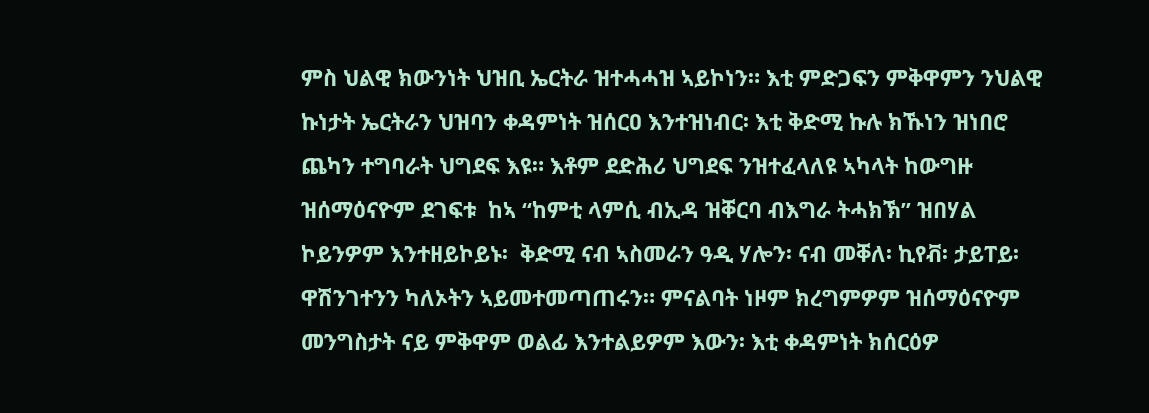ምስ ህልዊ ክውንነት ህዝቢ ኤርትራ ዝተሓሓዝ ኣይኮነን። እቲ ምድጋፍን ምቅዋምን ንህልዊ ኩነታት ኤርትራን ህዝባን ቀዳምነት ዝሰርዐ እንተዝነብር፡ እቲ ቅድሚ ኩሉ ክኹነን ዝነበሮ ጨካን ተግባራት ህግደፍ እዩ። እቶም ደድሕሪ ህግደፍ ንዝተፈላለዩ ኣካላት ከውግዙ ዝሰማዕናዮም ደገፍቱ  ከኣ “ከምቲ ላምሲ ብኢዳ ዝቐርባ ብእግራ ትሓክኽ” ዝበሃል ኮይንዎም እንተዘይኮይኑ፡  ቅድሚ ናብ ኣስመራን ዓዲ ሃሎን፡ ናብ መቐለ፡ ኪየቭ፡ ታይፐይ፡ ዋሽንገተንን ካለኦትን ኣይመተመጣጠሩን። ምናልባት ነዞም ክረግምዎም ዝሰማዕናዮም መንግስታት ናይ ምቅዋም ወልፊ እንተልይዎም እውን፡ እቲ ቀዳምነት ክሰርዕዎ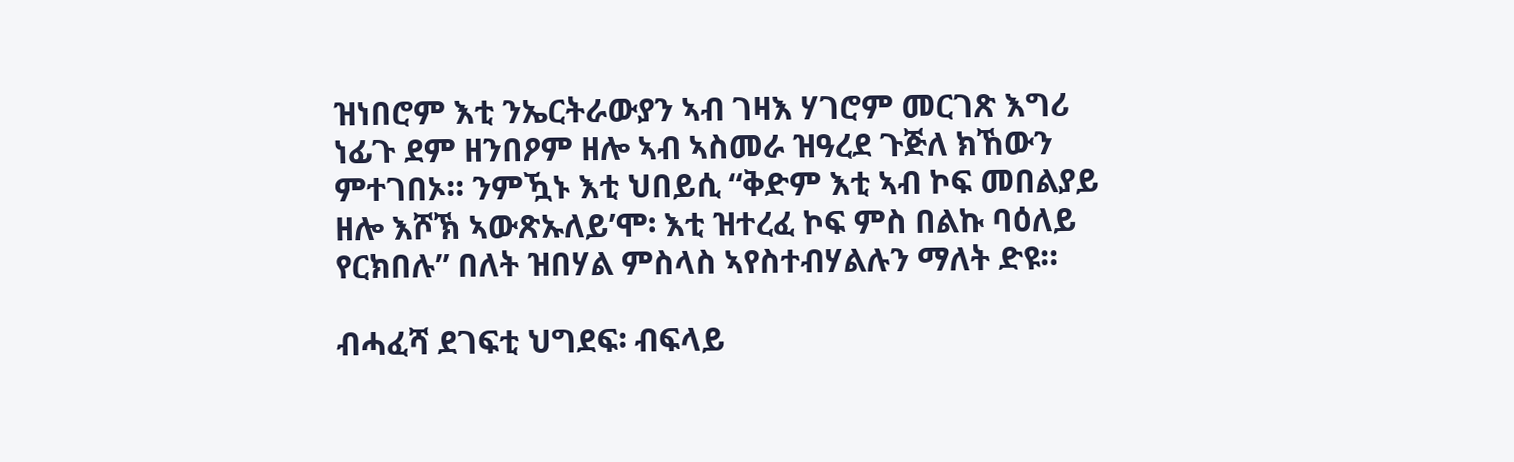ዝነበሮም እቲ ንኤርትራውያን ኣብ ገዛእ ሃገሮም መርገጽ እግሪ ነፊጉ ደም ዘንበዖም ዘሎ ኣብ ኣስመራ ዝዓረደ ጉጅለ ክኸውን ምተገበኦ። ንምዃኑ እቲ ህበይሲ “ቅድም እቲ ኣብ ኮፍ መበልያይ ዘሎ እሾኽ ኣውጽኡለይ’ሞ፡ እቲ ዝተረፈ ኮፍ ምስ በልኩ ባዕለይ የርክበሉ” በለት ዝበሃል ምስላስ ኣየስተብሃልሉን ማለት ድዩ።

ብሓፈሻ ደገፍቲ ህግደፍ፡ ብፍላይ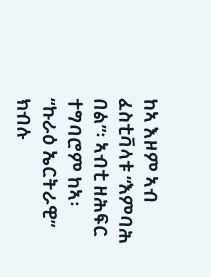ከኣ እዞም ኣብ ፈስቲቫላቱ “እምባሕ በል”፡ ኣብቲ ዘሕፍር ተግባሮም ከኣ፡“ኩራዕ ኤርትራዊ”  ክብሉ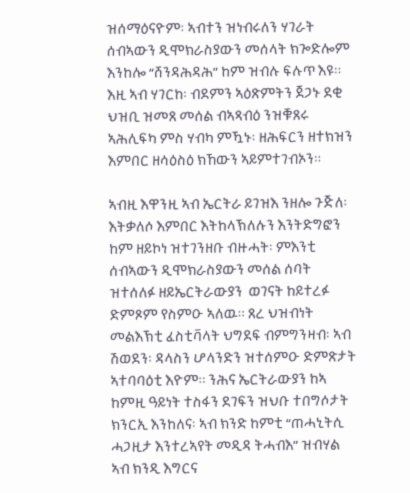ዝሰማዕናዮም፡ ኣብተን ዝነብሩለን ሃገራት  ሰብኣውን ዲሞክራስያውን መሰላት ክጐድሎም እንከሎ “ሸንዳሕዳሕ” ከም ዝብሉ ፍሉጥ እዩ። እዚ ኣብ ሃገርከ፡ ብደምን ኣዕጽምትን ጀጋኑ ደቂ ህዝቢ ዝመጸ መሰል ብኣጻብዕ ንዝቑጸሩ ኣሕሊፍካ ምስ ሃብካ ምዃኑ፡ ዘሕፍርን ዘተክዝን እምበር ዘሳዕስዕ ክኸውን ኣይምተገብኦን።

ኣብዚ እዋንዚ ኣብ ኤርትራ ይገዝእ ንዘሎ ጉጅለ፡ እትቃለሶ እምበር እትከላኽለሉን እንትድግፎን ከም ዘይኮነ ዝተገንዘቡ ብዙሓት፡ ምእንቲ ሰብኣውን ዲሞክራስያውን መሰል ሰባት ዝተሰለፉ ዘይኤርትራውያን  ወገናት ከይተረፉ ድምጾም የስምዑ ኣለዉ። ጸረ ህዝብነት መልእኽቲ ፈስቲቫላት ህግደፍ ብምግንዛብ፡ ኣብ ሽወደን፡ ዳላስን ሆላንድን ዝተሰምዑ ድምጽታት ኣተባባዕቲ እዮም። ንሕና ኤርትራውያን ከኣ ከምዚ ዓይነት ተስፋን ደገፍን ዝህቡ ተበግሶታት ክንርኢ እንከለና፡ ኣብ ክንድ ከምቲ “ጠሓኒትሲ ሓጋዚታ እንተረኣየት መዲዳ ትሓብእ” ዝብሃል ኣብ ክንዲ እግርና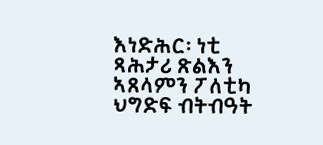እነድሕር፡ ነቲ ጻሕታሪ ጽልእን ኣጸላምን ፖለቲካ ህግድፍ ብትብዓት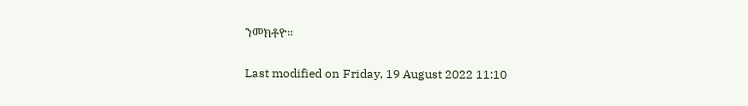ንመክቶዮ።

Last modified on Friday, 19 August 2022 11:10